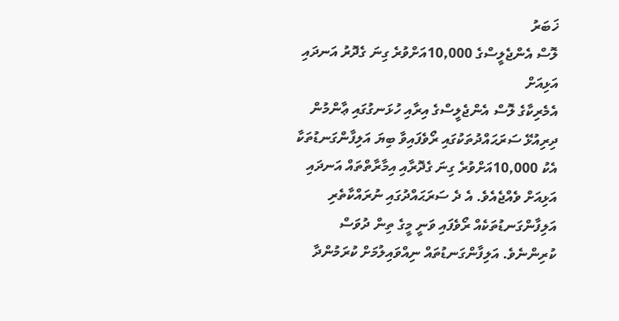ޚަބަރު
ލޮސް އެންޖެލީސްގެ 10,000އަށްވުރެ ގިނަ ގެދޮރު އަނދައި އަޅިއަށް
އެމެރިކާގެ ލޮސް އެންޖެލީސްގެ އިރާއި ހުޅަނގުގައި ޢާންމުން ދިރިއުޅޭ ސަރަޙައްދުތަކުގައި ރޯވެފައިވާ ބިޔަ އަލިފާންގަނޑުތަކާ އެކު 10,000އަށްވުރެ ގިނަ ގެދޮރާއި އިމާރާތްތައް އަނދައި އަޅިއަށް ވެއްޖެއެވެ. އެ ދެ ސަރަޙައްދުގައި ނުރައްކާތެރި އަލިފާންގަނޑުތަކެއް ރޯވެފައި ވަނީ މީގެ ތިން ދުވަސް ކުރިންނެވެ. އަލިފާންގަނޑުތައް ނިއްވައިލުމަށް ކުރަމުންދާ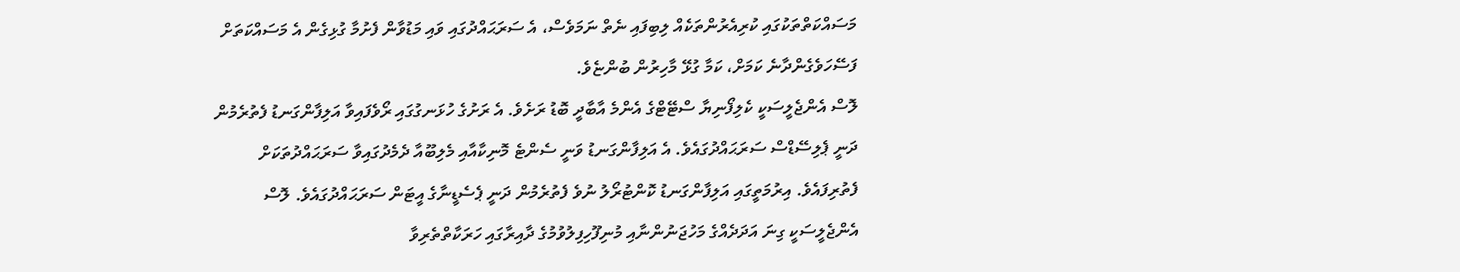މަސައްކަތްތަކުގައި ކުރިއެރުންތަކެއް ލިބިފައި ނެތް ނަމަވެސް، އެ ސަރަޙައްދުގައި ވައި މަޑުވާން ފެށުމާ ގުޅިގެން އެ މަސައްކަތަށް ފަސޭހަވެގެންދާނެ ކަމަށް، ކަމާ ގުޅޭ މާހިރުން ބުންޏެވެ.
ލޮސް އެންޖެލީސަކީ ކެލިފޯނިޔާ ސްޓޭޓްގެ އެންމެ އާބާދީ ބޮޑު ރަށެވެ. އެ ރަށުގެ ހުޅަނގުގައި ރޯވެފައިވާ އަލިފާންގަނޑު ފެތުރެމުން ދަނީ ޕެލިސޭޑްސް ސަރަޙައްދުގައެވެ. އެ އަލިފާންގަނޑު ވަނީ ސެންޓެ މޮނިކާއާއި މެލިބޫއާ ދެމެދުގައިވާ ސަރަޙައްދުތަކަށް ފެތުރިފައެވެ. އިރުމަތީގައި އަލިފާންގަނޑު ކޮންޓުރޯލު ނުވެ ފެތުރެމުން ދަނީ ޕެސެޑީނާގެ އީޓަން ސަރަޙައްދުގައެވެ. ލޮސް އެންޖެލީސަކީ ގިނަ އަދަދެއްގެ މަހުޖަނުންނާއި މުނިފޫހިފިލުވުމުގެ ދާއިރާގައި ހަރަކާތްތެރިވާ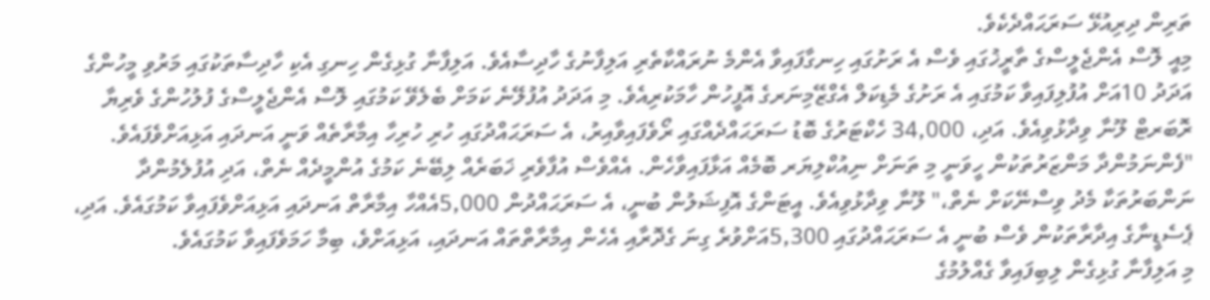ތަރިން ދިރިއުޅޭ ސަރަޙައްދެކެވެ.
މިއީ ލޮސް އެންޖެލީސްގެ ތާރީޚުގައި ވެސް އެ ރަށުގައި ހިނގާފައިވާ އެންމެ ނުރައްކާތެރި އަލިފާނުގެ ހާދިސާއެވެ. އަލިފާނާ ގުޅިގެން ހިނގި އެކި ހާދިސާތަކުގައި މަރުވި މީހުންގެ އަދަދު 10އަށް އުފުލިފައިވާ ކަމުގައި އެ ރަށުގެ މެޑިކަލް އެގްޒޭމިނަރގެ އޮފީހުން ހާމަކުރިއެވެ. މި އަދަދު އުފުލޭނެ ކަމަށް ބެލެވޭ ކަމުގައި ލޮސް އެންޖެލީސްގެ ފުލުހުންގެ ވެރިޔާ ރޮބަރޓް ލޫނާ ވިދާޅުވިއެވެ. އަދި، 34,000 ހެކްޓަރުގެ ބޮޑު ސަރަޙައްދެއްގައި ރޯވެފައިވާއިރު، އެ ސަރަޙައްދުގައި ހުރި ހުރިހާ އިމާރާތެއް ވަނީ އަނދައި އަޅިއަށްވެފައެވެ.
"ފެންނަމުންދާ މަންޒަރުތަކުން ހީވަނީ މި ތަނަށް ނިއުކްލިޔަރ ބޮމެއް އަޅާފައިވާހެން. އެއްވެސް އުފާވެރި ޚަބަރެއް ލިބޭނެ ކަމުގެ އުންމީދެއް ނެތް، އަދި އުފުލެމުންދާ ނަންބަރުތަކާ މެދު ވިސްނޭކަށް ނެތް،" ލޫނާ ވިދާޅުވިއެވެ. އީޓަންގެ އޮފިޝަލުން ބުނީ، އެ ސަރަޙައްދުން 5,000އެއްހާ އިމާރާތް އަނދައި އަޅިއަށްވެފައިވާ ކަމުގައެވެ. އަދި، ޕެސެޑީނާގެ އިދާރާތަކުން ވެސް ބުނީ އެ ސަރަޙައްދުގައި 5,300އަށްވުރެ ގިނަ ގެދޮރާއި އެހެން އިމާރާތްތައް އަނދައި، އަޅިއަށްވެ، ބިމާ ހަމަވެފައިވާ ކަމުގައެވެ.
މި އަލިފާނާ ގުޅިގެން ލިބިފައިވާ ގެއްލުމުގެ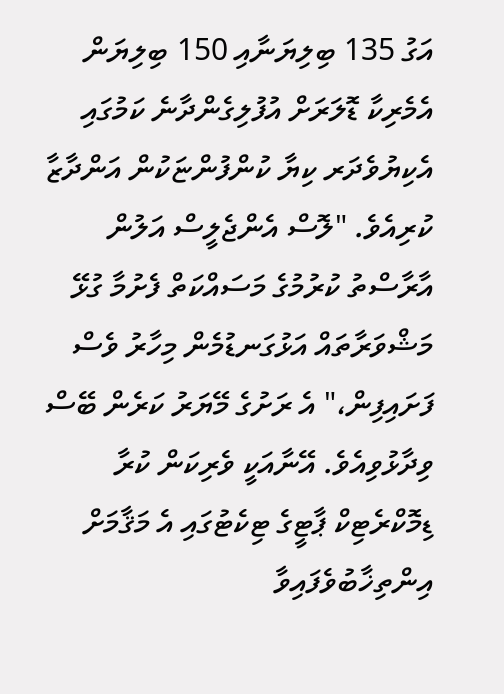އަގު 135 ބިލިޔަނާއި 150 ބިލިޔަން އެމެރިކާ ޑޮލަރަށް އުފުލިގެންދާނެ ކަމުގައި އެކިޔުވެދަރ ކިޔާ ކުންފުންޏަކުން އަންދާޒާ ކުރިއެވެ. "ލޮސް އެންޖެލީސް އަލުން އާރާސްތު ކުރުމުގެ މަސައްކަތް ފެށުމާ ގުޅޭ މަޝްވަރާތައް އަޅުގަނޑުމެން މިހާރު ވެސް ފަށައިފިން،" އެ ރަށުގެ މޭޔަރު ކަރެން ބޭސް ވިދާޅުވިއެވެ. އޭނާއަކީ ވެރިކަން ކުރާ ޑިމޮކްރެޓިކް ޕާޓީގެ ޓިކެޓުގައި އެ މަޤާމަށް އިންތިޚާބުވެފައިވާ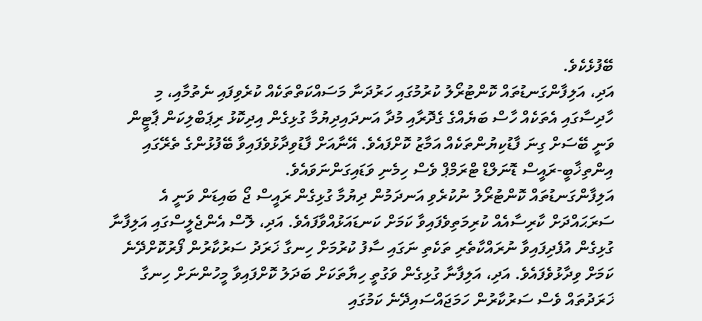ބޭފުޅެކެވެ.
އަދި، އަލިފާންގަނޑުތައް ކޮންޓުރޯލު ކުރުމުގައި ހަރުދަނާ މަސައްކަތްތަކެއް ކުރެވިފައި ނެތުމާއި، މި ހާދިސާގައި އެތަކެއް ހާސް ބަޔެއްގެ ގެދޮރާއި މުދާ އަނދައިދިޔުމާ ގުޅިގެން އިދިކޮޅު ރިޕަބްލިކަން ޕާޓީން ވަނީ ބޭސަށް ގިނަ ފާޑުކިޔުންތަކެއް އަމާޒު ކޮށްފައެވެ. އޭނާއަށް ފާޑުވިދާޅުވެފައިވާ ބޭފުޅުންގެ ތެރޭގައި އިންތިޚާބީ-ރައީސް ޑޮނަލްޑް ޓްރަމްޕް ވެސް ހިމެނި ވަޑައިގަންނަވައެވެ.
އަލިފާންގަނޑުތައް ކޮންޓުރޯލު ނުކުރެވި އަނދަމުން ދިޔުމާ ގުޅިގެން ރައީސް ޖޯ ބައިޑަން ވަނީ އެ ސަރަޙައްދަށް ކާރިސާއެއް ކުރިމަތިވެފައިވާ ކަމަށް ކަނޑައަޅުއްވާފައެވެ. އަދި، ލޮސް އެންޖެލީސްގައި އަލިފާނާ ގުޅިގެން އުފެދިފައިވާ ނުރައްކާތެރި ތަކެތި ނަގައި ސާފު ކުރުމަށް ހިނގާ ޚަރަދު ސަރުކާރުން ފޯރުކޮށްދޭނެ ކަމަށް ވިދާޅުވެފައެވެ. އަދި، އަލިފާނާ ގުޅިގެން ވަގުތީ ހިޔާތަކަށް ބަދަލު ކޮށްފައިވާ މީހުންނަށް ހިނގާ ޚަރަދުތައް ވެސް ސަރުކާރުން ހަމަޖައްސައިދޭނެ ކަމުގައި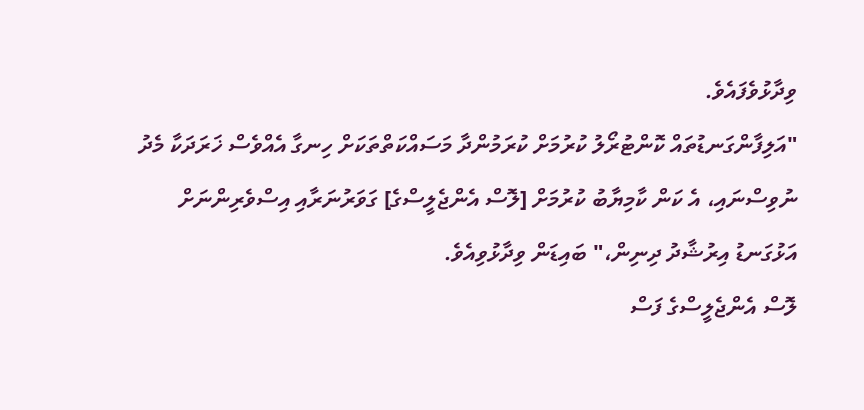ވިދާޅުވެފައެވެ.
"އަލިފާންގަނޑުތައް ކޮންޓުރޯލު ކުރުމަށް ކުރަމުންދާ މަސައްކަތްތަކަށް ހިނގާ އެއްވެސް ޚަރަދަކާ މެދު ނުވިސްނައި، އެ ކަން ކާމިޔާބު ކުރުމަށް [ލޮސް އެންޖެލީސްގެ] ގަވަރުނަރާއި އިސްވެރިންނަށް އަޅުގަނޑު އިރުޝާދު ދިނިން،" ބައިޑަން ވިދާޅުވިއެވެ.
ލޮސް އެންޖެލީސްގެ ފަސް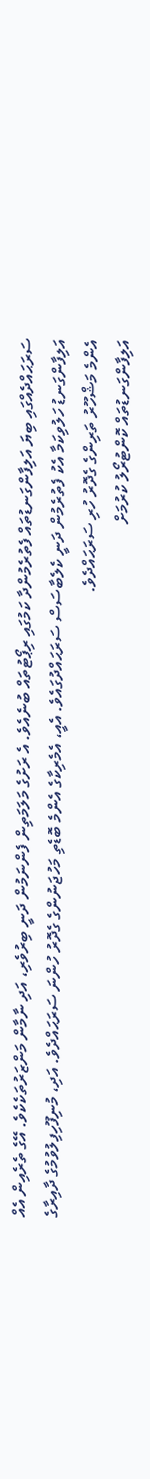ސަރަޙައްދެއްގައި ބިޔަ އަލިފާންގަނޑުތައް ފެތުރެމުންދާ ކަމުގައި ރިޕޯޓުތައް ބުނެއެވެ. އެ ރަށުގެ މަލަމަތިން ފެންނަމުން ދަނީ ބިރުވެރި، އަދި ނާމާން މަންޒަރުތަކެކެވެ. އޭގެ ތެރެއިން އެއް އަލިފާންގަނޑު ހަލުވިކަމާ އެކު ފެތުރެމުން ދަނީ ކެލެބާސަސް ސަރަޙައްދުގައެވެ. އެއީ، އެމެރިކާގެ އެންމެ ބޮޑެތި މަހުޖަނުންގެ ގެދޮރު ހުންނަ ސަރަޙައްދެވެ. އަދި، މުނިފޫހިފިލުވުމުގެ ދާއިރާގެ އެންމެ މަޝްހޫރު ތަރިންގެ ގެދޮރު ހުރި ސަރަޙައްދެވެ.
އަލިފާންގަނޑުތައް ކޮންޓުރޯލު ކުރުމަށް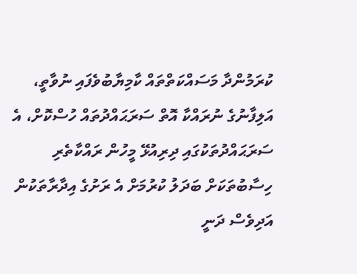ކުރަމުންދާ މަސައްކަތްތައް ކާމިޔާބުވެފައި ނުވާތީ، އަލިފާނުގެ ނުރައްކާ އޮތް ސަރަޙައްދުތައް ހުސްކޮށް، އެ ސަރަޙައްދުތަކުގައި ދިރިއުޅޭ މީހުން ރައްކާތެރި ހިސާބުތަކަށް ބަދަލު ކުރުމަށް އެ ރަށުގެ އިދާރާތަކުން އަދިވެސް ދަނީ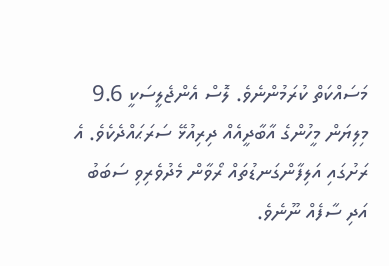މަސައްކަތް ކުރަމުންނެވެ. ލޮސް އެންޖެލީސަކީ 9.6 މިލިޔަން މީހުންގެ އާބާދީއެއް ދިރިއުޅޭ ސަރަޙައްދެކެވެ. އެ ރަށުގައި އަލިފާންގަނޑުތައް ރޯވާން މެދުވެރިވި ސަބަބު އަދި ސާފެއް ނޫނެވެ.